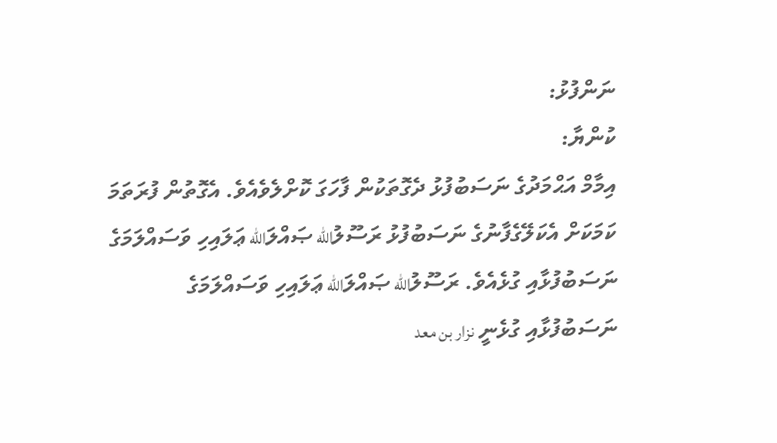ނަންފުޅު:
ކުންޔާ:
އިމާމް އަޙްމަދުގެ ނަސަބުފުޅު ދެގޮތަކުން ފާހަގަ ކޮށްލެވެއެވެ. އެގޮތުން ފުރަތަމަ ކަމަކަށް އެކަލޭގެފާނުގެ ނަސަބުފުޅު ރަސޫލުالله ޞައްލަالله ޢަލައިހި ވަސައްލަމަގެ ނަސަބުފުޅާއި ގުޅެއެވެ. ރަސޫލުالله ޞައްލަالله ޢަލައިހި ވަސައްލަމަގެ ނަސަބުފުޅާއި ގުޅެނީ نزار بن معد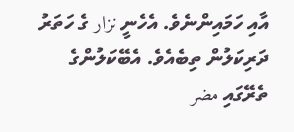އާއި ހަމައިންނެވެ. އެހެނީ نزار ގެ ހަތަރު ދަރިކަލުން ތިބެއެވެ. އެބޭކަލުންގެ ތެރޭގައި مضر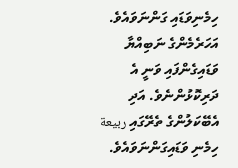ހިމެނިވަޑައި ގަންނަވައެވެ. އަހަރެމެންގެ ނަބިއްޔާ ވަޑައިގެންފައި ވަނީ އެ ދަރިކޮޅުންނެވެ. އަދި އެބޭކަލުންގެ ތެރޭގައި ربيعة ހިމެނި ވަޑައިގަންނަވައެވެ.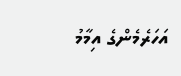އަހަރެމެންގެ އިމާމު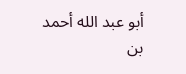أبو عبد الله أحمد بن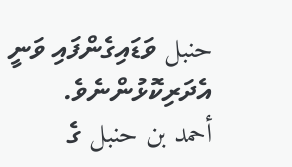حنبل ވަޑައިގެންފައި ވަނީ އެދަރިކޮޅުންނެވެ.
أحمد بن حنبل ގެ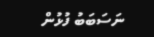ނަސަބަބު ފުޅުން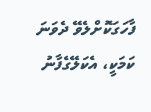ފާހަގަކޮށްލެވޭ ދެވަނަ ކަމަކީ، އެކަލޭގެފާނު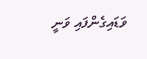ވަޑައިގެންފައި ވަނީ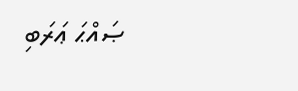ޞައްޙަ ޢަރަބި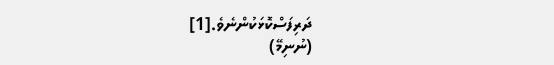ދަރިފަސްކޮޅަކުންނެވެ.[1]
(ނުނިމޭ)